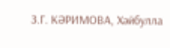З.Г. КӘРИМОВА, Хәйбулла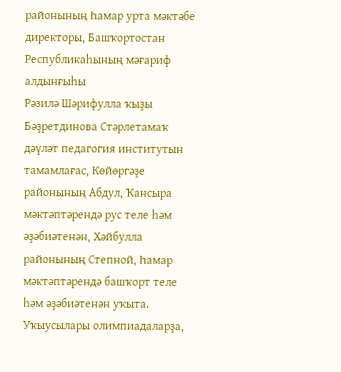районының Һамар урта мәктәбе директоры, Башҡортостан Республикаһының мәғариф алдынғыһы
Рәзилә Шәрифулла ҡыҙы Бәҙретдинова Стәрлетамаҡ дәүләт педагогия институтын тамамлағас, Көйөргәҙе районының Абдул, Ҡансыра мәктәптәрендә рус теле һәм әҙәбиәтенән, Хәйбулла районының Степной, Һамар мәктәптәрендә башҡорт теле һәм әҙәбиәтенән уҡыта. Уҡыусылары олимпиадаларҙа,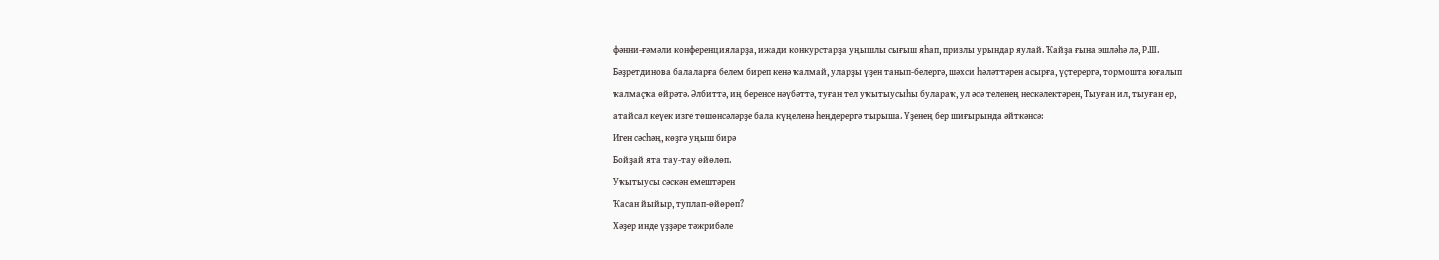фәнни-ғәмәли конференцияларҙа, ижади конкурстарҙа уңышлы сығыш яһап, призлы урындар яулай. Ҡайҙа ғына эшләһә лә, Р.Ш. Бәҙретдинова балаларға белем биреп кенә ҡалмай, уларҙы үҙен танып-белергә, шәхси һәләттәрен асырға, үҫтерергә, тормошта юғалып ҡалмаҫҡа өйрәтә. Әлбиттә, иң беренсе нәүбәттә, туған тел уҡытыусыһы булараҡ, ул әсә теленең нескәлектәрен, Тыуған ил, тыуған ер, атайсал кеүек изге төшөнсәләрҙе бала күңеленә һеңдерергә тырыша. Үҙенең бер шиғырында әйткәнсә:
Иген сәсһәң, көҙгә уңыш бирә
Бойҙай ята тау-тау өйөлөп.
Уҡытыусы сәскән емештәрен
Ҡасан йыйыр, туплап-өйөрөп?
Хәҙер инде үҙҙәре тәжрибәле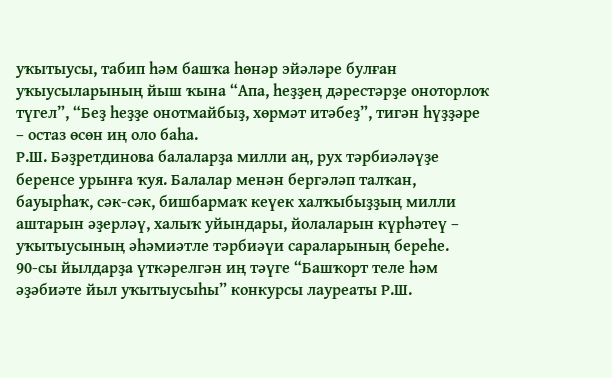уҡытыусы, табип һәм башҡа һөнәр эйәләре булған уҡыусыларының йыш ҡына “Апа, һеҙҙең дәрестәрҙе оноторлоҡ түгел”, “Беҙ һеҙҙе онотмайбыҙ, хөрмәт итәбеҙ”, тигән һүҙҙәре – остаз өсөн иң оло баһа.
Р.Ш. Бәҙретдинова балаларҙа милли аң, рух тәрбиәләүҙе беренсе урынға ҡуя. Балалар менән бергәләп талҡан, бауырһаҡ, сәк-сәк, бишбармаҡ кеүек халҡыбыҙҙың милли аштарын әҙерләү, халыҡ уйындары, йолаларын күрһәтеү – уҡытыусының әһәмиәтле тәрбиәүи сараларының береһе.
90-сы йылдарҙа үткәрелгән иң тәүге “Башҡорт теле һәм әҙәбиәте йыл уҡытыусыһы” конкурсы лауреаты Р.Ш.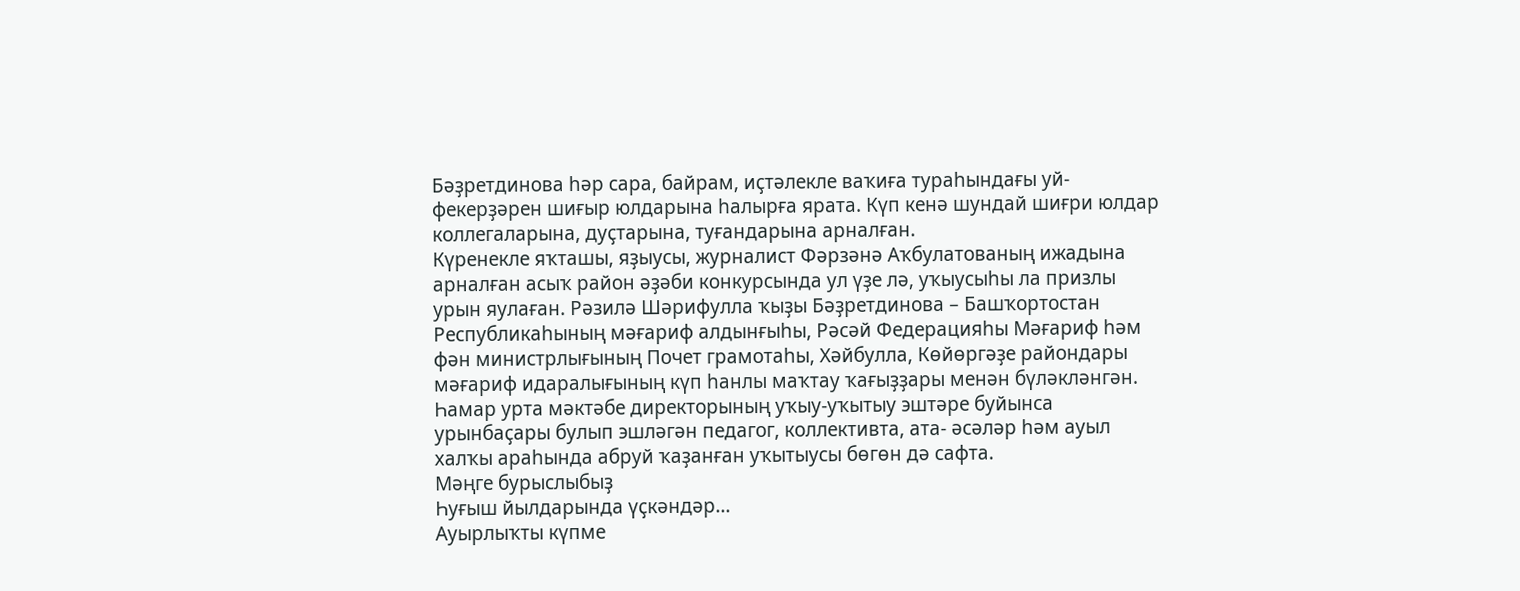Бәҙретдинова һәр сара, байрам, иҫтәлекле ваҡиға тураһындағы уй-фекерҙәрен шиғыр юлдарына һалырға ярата. Күп кенә шундай шиғри юлдар коллегаларына, дуҫтарына, туғандарына арналған.
Күренекле яҡташы, яҙыусы, журналист Фәрзәнә Аҡбулатованың ижадына арналған асыҡ район әҙәби конкурсында ул үҙе лә, уҡыусыһы ла призлы урын яулаған. Рәзилә Шәрифулла ҡыҙы Бәҙретдинова – Башҡортостан Республикаһының мәғариф алдынғыһы, Рәсәй Федерацияһы Мәғариф һәм фән министрлығының Почет грамотаһы, Хәйбулла, Көйөргәҙе райондары мәғариф идаралығының күп һанлы маҡтау ҡағыҙҙары менән бүләкләнгән.
Һамар урта мәктәбе директорының уҡыу-уҡытыу эштәре буйынса урынбаҫары булып эшләгән педагог, коллективта, ата- әсәләр һәм ауыл халҡы араһында абруй ҡаҙанған уҡытыусы бөгөн дә сафта.
Мәңге бурыслыбыҙ
Һуғыш йылдарында үҫкәндәр...
Ауырлыҡты күпме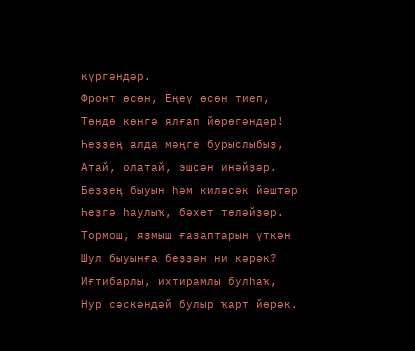күргәндәр.
Фронт өсөн, Еңеү өсөн тиеп,
Төндө көнгә ялғап йөрөгәндәр!
Һеҙҙең алда мәңге бурыслыбыҙ,
Атай, олатай, эшсән инәйҙәр.
Беҙҙең быуын һәм киләсәк йәштәр
Һеҙгә һаулыҡ, бәхет теләйҙәр.
Тормош, яҙмыш ғазаптарын үткән
Шул быуынға беҙҙән ни кәрәк?
Иғтибарлы, ихтирамлы булһаҡ,
Нур сәскәндәй булыр ҡарт йөрәк.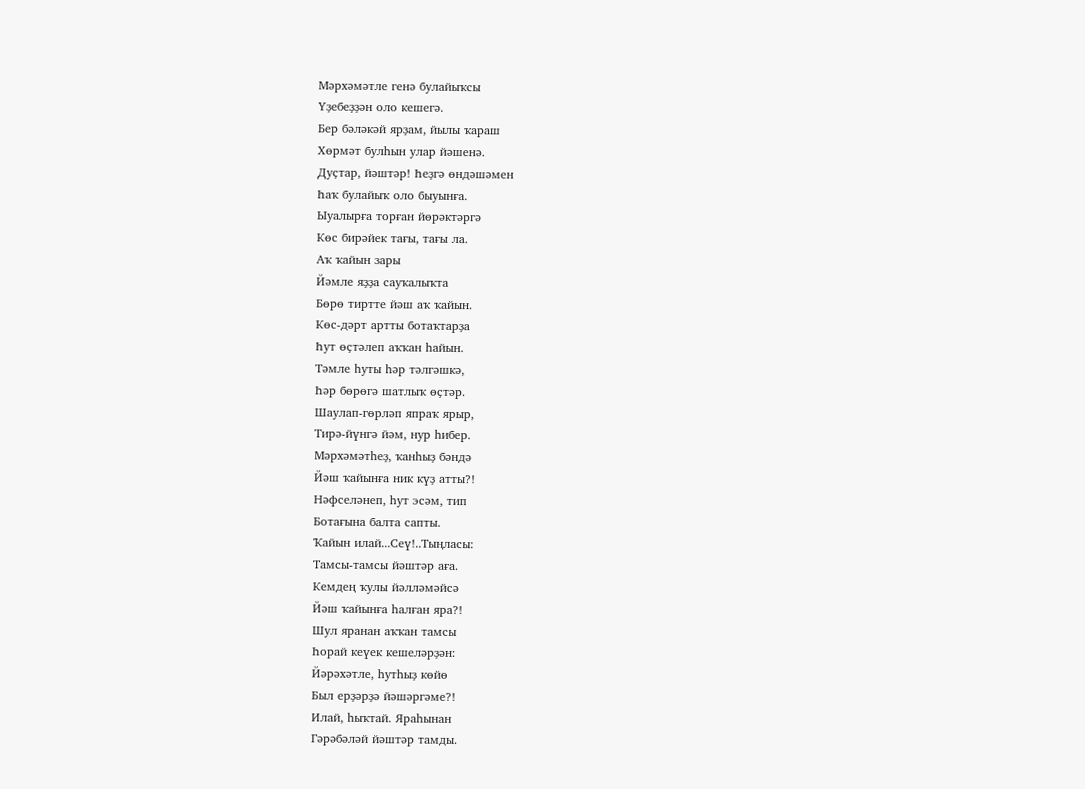Мәрхәмәтле генә булайыҡсы
Үҙебеҙҙән оло кешегә.
Бер бәләкәй ярҙам, йылы ҡараш
Хөрмәт булһын улар йәшенә.
Дуҫтар, йәштәр! Һеҙгә өндәшәмен
Һаҡ булайыҡ оло быуынға.
Ыуалырға торған йөрәктәргә
Көс бирәйек тағы, тағы ла.
Аҡ ҡайын зары
Йәмле яҙҙа сауҡалыҡта
Бөрө тиртте йәш аҡ ҡайын.
Көс-дәрт артты ботаҡтарҙа
Һут өҫтәлеп аҡҡан һайын.
Тәмле һуты һәр тәлгәшкә,
Һәр бөрөгә шатлыҡ өҫтәр.
Шаулап-гөрләп япраҡ ярыр,
Тирә-йүнгә йәм, нур һибер.
Мәрхәмәтһеҙ, ҡанһыҙ бәндә
Йәш ҡайынға ник күҙ атты?!
Нәфселәнеп, һут эсәм, тип
Ботағына балта сапты.
Ҡайын илай...Сеү!..Тыңласы:
Тамсы-тамсы йәштәр аға.
Кемдең ҡулы йәлләмәйсә
Йәш ҡайынға һалған яра?!
Шул яранан аҡҡан тамсы
Һорай кеүек кешеләрҙән:
Йәрәхәтле, һутһыҙ көйө
Был ерҙәрҙә йәшәргәме?!
Илай, һыҡтай. Яраһынан
Гәрәбәләй йәштәр тамды.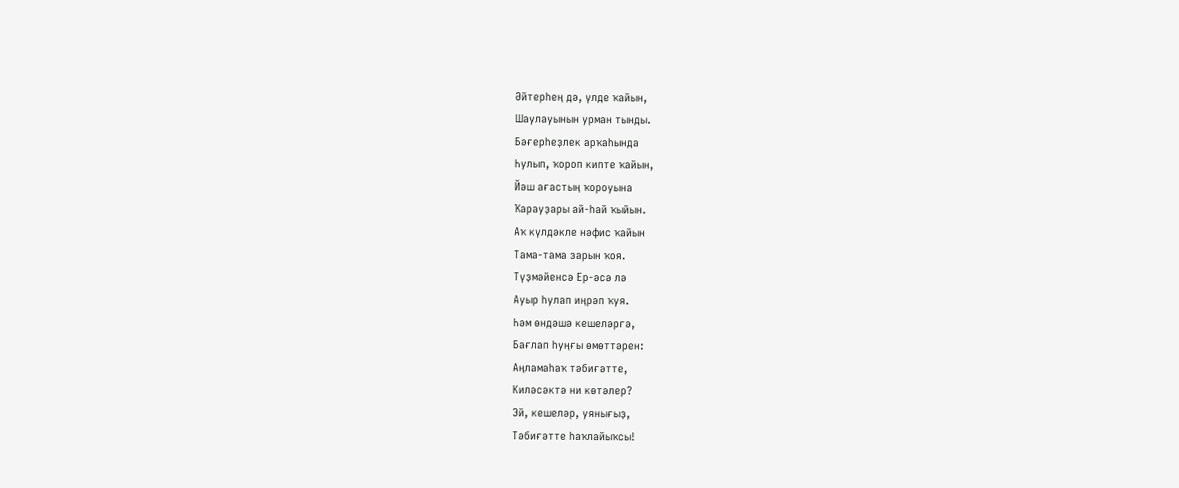Әйтерһең дә, үлде ҡайын,
Шаулауынын урман тынды.
Бәғерһеҙлек арҡаһында
Һулып, ҡороп кипте ҡайын,
Йәш ағастың ҡороуына
Ҡарауҙары ай-һай ҡыйын.
Аҡ күлдәкле нәфис ҡайын
Тама-тама зарын ҡоя.
Түҙмәйенсә Ер-әсә лә
Ауыр һулап иңрәп ҡуя.
Һәм өндәшә кешеләргә,
Бағлап һуңғы өмөттәрен:
Аңламаһаҡ тәбиғәтте,
Киләсәктә ни көтәлер?
Эй, кешеләр, уянығыҙ,
Тәбиғәтте һаҡлайыҡсы!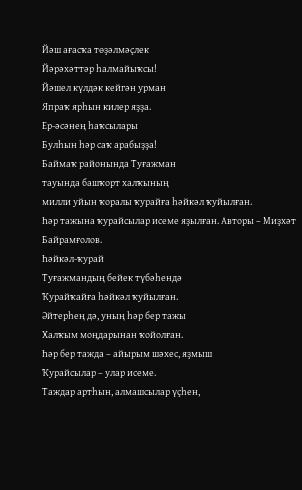Йәш ағасҡа төҙәлмәҫлек
Йәрәхәттәр һалмайыҡсы!
Йәшел күлдәк кейгән урман
Япраҡ ярһын килер яҙҙа.
Ер-әсәнең һаҡсылары
Булһын һәр саҡ арабыҙҙа!
Баймаҡ районында Туғажман
тауында башҡорт халҡының
милли уйын ҡоралы ҡурайға һәйкәл ҡуйылған.
Һәр тажына ҡурайсылар исеме яҙылған. Авторы – Миҙхәт Байрамғолов.
Һәйкәл-ҡурай
Туғажмандың бейек түбәһендә
Ҡурайҡайға һәйкәл ҡуйылған.
Әйтерһең дә, уның һәр бер тажы
Халҡым моңдарынан ҡойолған.
Һәр бер тажда – айырым шәхес, яҙмыш
Ҡурайсылар – улар исеме.
Таждар артһын, алмашсылар үҫһен,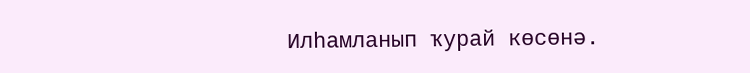Илһамланып ҡурай көсөнә.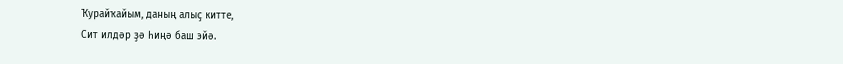Ҡурайҡайым, даның алыҫ китте,
Сит илдәр ҙә һиңә баш эйә.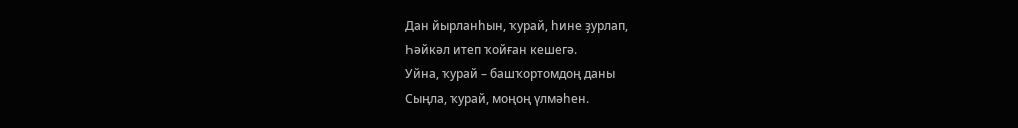Дан йырланһын, ҡурай, һине ҙурлап,
Һәйкәл итеп ҡойған кешегә.
Уйна, ҡурай – башҡортомдоң даны
Сыңла, ҡурай, моңоң үлмәһен.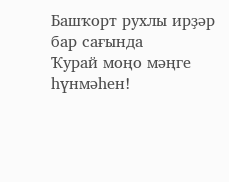Башҡорт рухлы ирҙәр бар сағында
Ҡурай моңо мәңге һүнмәһен!